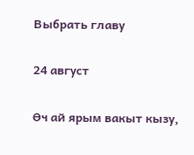Выбрать главу

24 август

Өч ай ярым вакыт кызу,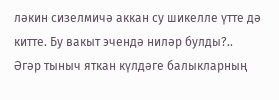ләкин сизелмичә аккан су шикелле үтте дә китте. Бу вакыт эчендә ниләр булды?.. Әгәр тыныч яткан күлдәге балыкларның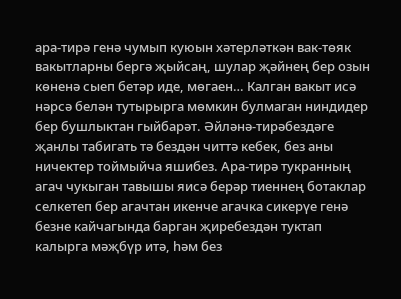ара-тирә генә чумып куюын хәтерләткән вак-төяк вакытларны бергә җыйсаң, шулар җәйнең бер озын көненә сыеп бетәр иде, мөгаен… Калган вакыт исә нәрсә белән тутырырга мөмкин булмаган ниндидер бер бушлыктан гыйбарәт. Әйләнә-тирәбездәге җанлы табигать тә бездән читтә кебек, без аны ничектер тоймыйча яшибез. Ара-тирә тукранның агач чукыган тавышы яисә берәр тиеннең ботаклар селкетеп бер агачтан икенче агачка сикерүе генә безне кайчагында барган җиребездән туктап калырга мәҗбүр итә, һәм без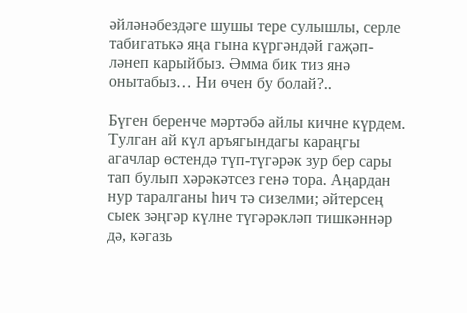әйләнәбездәге шушы тере сулышлы, серле табигатькә яңа гына күргәндәй гаҗәп- ләнеп карыйбыз. Әмма бик тиз янә онытабыз… Ни өчен бу болай?..

Бүген беренче мәртәбә айлы кичне күрдем. Тулган ай күл аръягындагы караңгы агачлар өстендә түп-түгәрәк зур бер сары тап булып хәрәкәтсез генә тора. Аңардан нур таралганы һич тә сизелми; әйтерсең сыек зәңгәр күлне түгәрәкләп тишкәннәр дә, кәгазь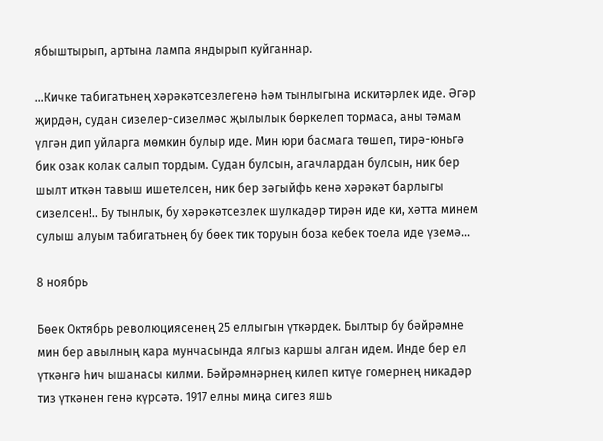ябыштырып, артына лампа яндырып куйганнар.

…Кичке табигатьнең хәрәкәтсезлегенә һәм тынлыгына искитәрлек иде. Әгәр җирдән, судан сизелер-сизелмәс җылылык бөркелеп тормаса, аны тәмам үлгән дип уйларга мөмкин булыр иде. Мин юри басмага төшеп, тирә-юньгә бик озак колак салып тордым. Судан булсын, агачлардан булсын, ник бер шылт иткән тавыш ишетелсен, ник бер зәгыйфь кенә хәрәкәт барлыгы сизелсен!.. Бу тынлык, бу хәрәкәтсезлек шулкадәр тирән иде ки, хәтта минем сулыш алуым табигатьнең бу бөек тик торуын боза кебек тоела иде үземә…

8 ноябрь

Бөек Октябрь революциясенең 25 еллыгын үткәрдек. Былтыр бу бәйрәмне мин бер авылның кара мунчасында ялгыз каршы алган идем. Инде бер ел үткәнгә һич ышанасы килми. Бәйрәмнәрнең килеп китүе гомернең никадәр тиз үткәнен генә күрсәтә. 1917 елны миңа сигез яшь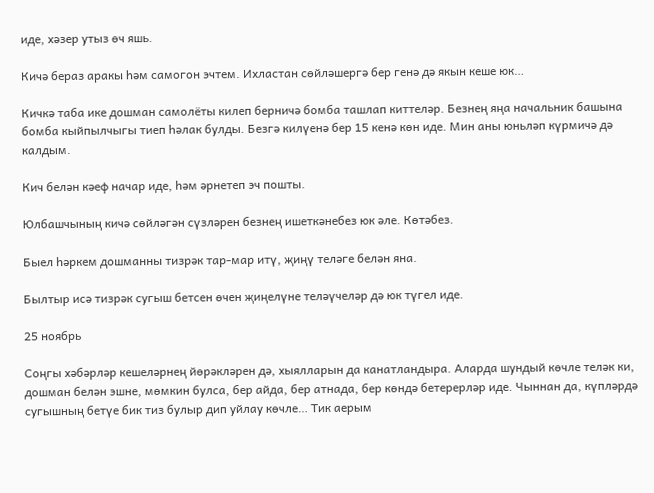иде, хәзер утыз өч яшь.

Кичә бераз аракы һәм самогон эчтем. Ихластан сөйләшергә бер генә дә якын кеше юк…

Кичкә таба ике дошман самолёты килеп берничә бомба ташлап киттеләр. Безнең яңа начальник башына бомба кыйпылчыгы тиеп һәлак булды. Безгә килүенә бер 15 кенә көн иде. Мин аны юньләп күрмичә дә калдым.

Кич белән кәеф начар иде, һәм әрнетеп эч пошты.

Юлбашчының кичә сөйләгән сүзләрен безнең ишеткәнебез юк әле. Көтәбез.

Быел һәркем дошманны тизрәк тар-мар итү, җиңү теләге белән яна.

Былтыр исә тизрәк сугыш бетсен өчен җиңелүне теләүчеләр дә юк түгел иде.

25 ноябрь

Соңгы хәбәрләр кешеләрнең йөрәкләрен дә, хыялларын да канатландыра. Аларда шундый көчле теләк ки, дошман белән эшне, мөмкин булса, бер айда, бер атнада, бер көндә бетерерләр иде. Чыннан да, күпләрдә сугышның бетүе бик тиз булыр дип уйлау көчле… Тик аерым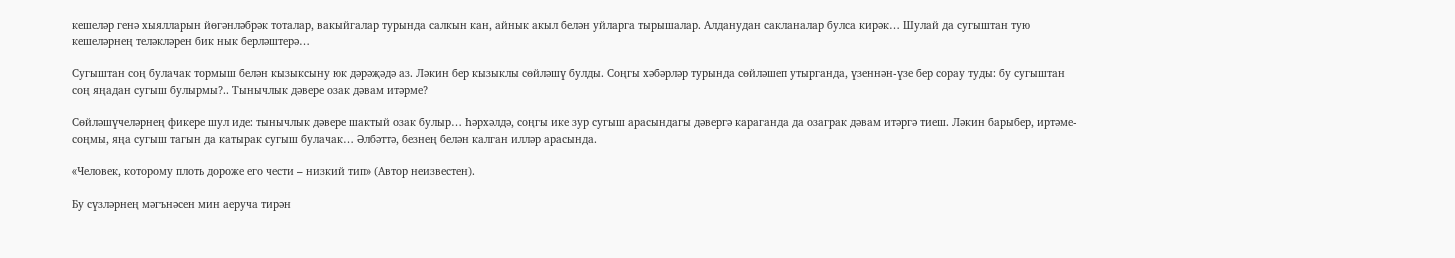кешеләр генә хыялларын йөгәнләбрәк тоталар, вакыйгалар турында салкын кан, айнык акыл белән уйларга тырышалар. Алданудан сакланалар булса кирәк… Шулай да сугыштан тую кешеләрнең теләкләрен бик нык берләштерә…

Сугыштан соң булачак тормыш белән кызыксыну юк дәрәҗәдә аз. Ләкин бер кызыклы сөйләшү булды. Соңгы хәбәрләр турында сөйләшеп утырганда, үзеннән-үзе бер сорау туды: бу сугыштан соң яңадан сугыш булырмы?.. Тынычлык дәвере озак дәвам итәрме?

Сөйләшүчеләрнең фикере шул иде: тынычлык дәвере шактый озак булыр… Һәрхәлдә, соңгы ике зур сугыш арасындагы дәвергә караганда да озаграк дәвам итәргә тиеш. Ләкин барыбер, иртәме-соңмы, яңа сугыш тагын да катырак сугыш булачак… Әлбәттә, безнең белән калган илләр арасында.

«Человек, которому плоть дороже его чести – низкий тип» (Автор неизвестен).

Бу сүзләрнең мәгънәсен мин аеруча тирән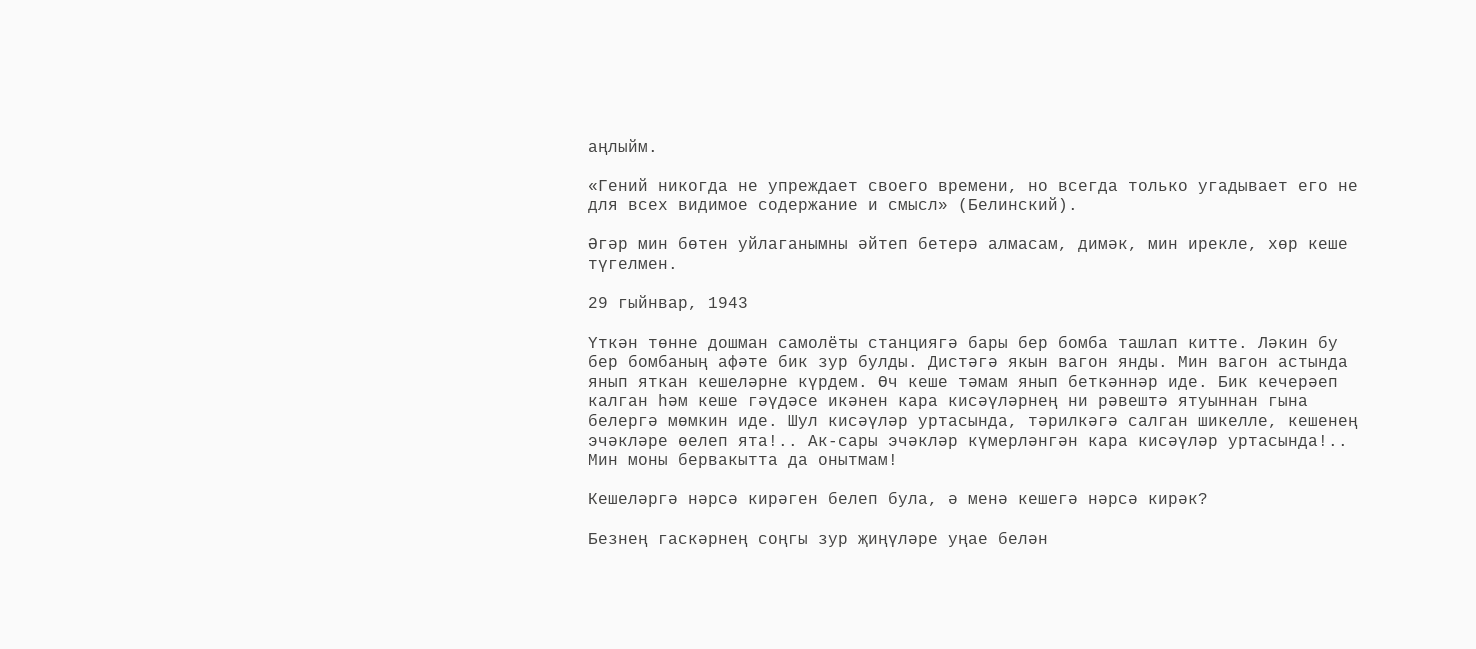аңлыйм.

«Гений никогда не упреждает своего времени, но всегда только угадывает его не для всех видимое содержание и смысл» (Белинский).

Әгәр мин бөтен уйлаганымны әйтеп бетерә алмасам, димәк, мин ирекле, хөр кеше түгелмен.

29 гыйнвар, 1943

Үткән төнне дошман самолёты станциягә бары бер бомба ташлап китте. Ләкин бу бер бомбаның афәте бик зур булды. Дистәгә якын вагон янды. Мин вагон астында янып яткан кешеләрне күрдем. Өч кеше тәмам янып беткәннәр иде. Бик кечерәеп калган һәм кеше гәүдәсе икәнен кара кисәүләрнең ни рәвештә ятуыннан гына белергә мөмкин иде. Шул кисәүләр уртасында, тәрилкәгә салган шикелле, кешенең эчәкләре өелеп ята!.. Ак-сары эчәкләр күмерләнгән кара кисәүләр уртасында!.. Мин моны бервакытта да онытмам!

Кешеләргә нәрсә кирәген белеп була, ә менә кешегә нәрсә кирәк?

Безнең гаскәрнең соңгы зур җиңүләре уңае белән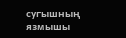сугышның язмышы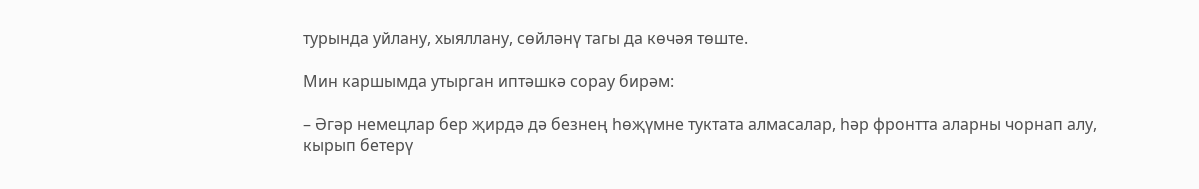турында уйлану, хыяллану, сөйләнү тагы да көчәя төште.

Мин каршымда утырган иптәшкә сорау бирәм:

– Әгәр немецлар бер җирдә дә безнең һөҗүмне туктата алмасалар, һәр фронтта аларны чорнап алу, кырып бетерү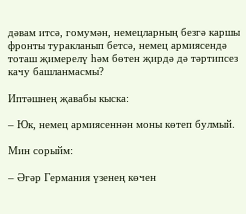дәвам итсә, гомумән, немецларның безгә каршы фронты туракланып бетсә, немец армиясендә тоташ җимерелү һәм бөтен җирдә дә тәртипсез качу башланмасмы?

Иптәшнең җавабы кыска:

– Юк, немец армиясеннән моны көтеп булмый.

Мин сорыйм:

– Әгәр Германия үзенең көчен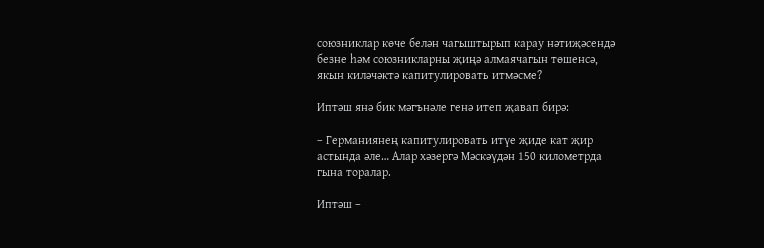союзниклар көче белән чагыштырып карау нәтиҗәсендә безне һәм союзникларны җиңә алмаячагын төшенсә, якын киләчәктә капитулировать итмәсме?

Иптәш янә бик мәгънәле генә итеп җавап бирә:

– Германиянең капитулировать итүе җиде кат җир астында әле… Алар хәзергә Мәскәүдән 150 километрда гына торалар.

Иптәш –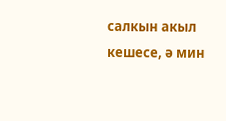салкын акыл кешесе, ә мин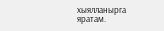хыялланырга яратам.